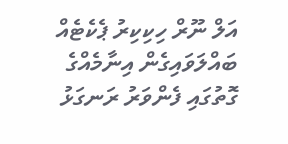އަލް ނޫރް ހިކިކިރު ޕެކެޓެއް ބައްލަވައިގެން އިނާމެއްގެ ގޮތުގައި ފެންވަރު ރަނގަޅު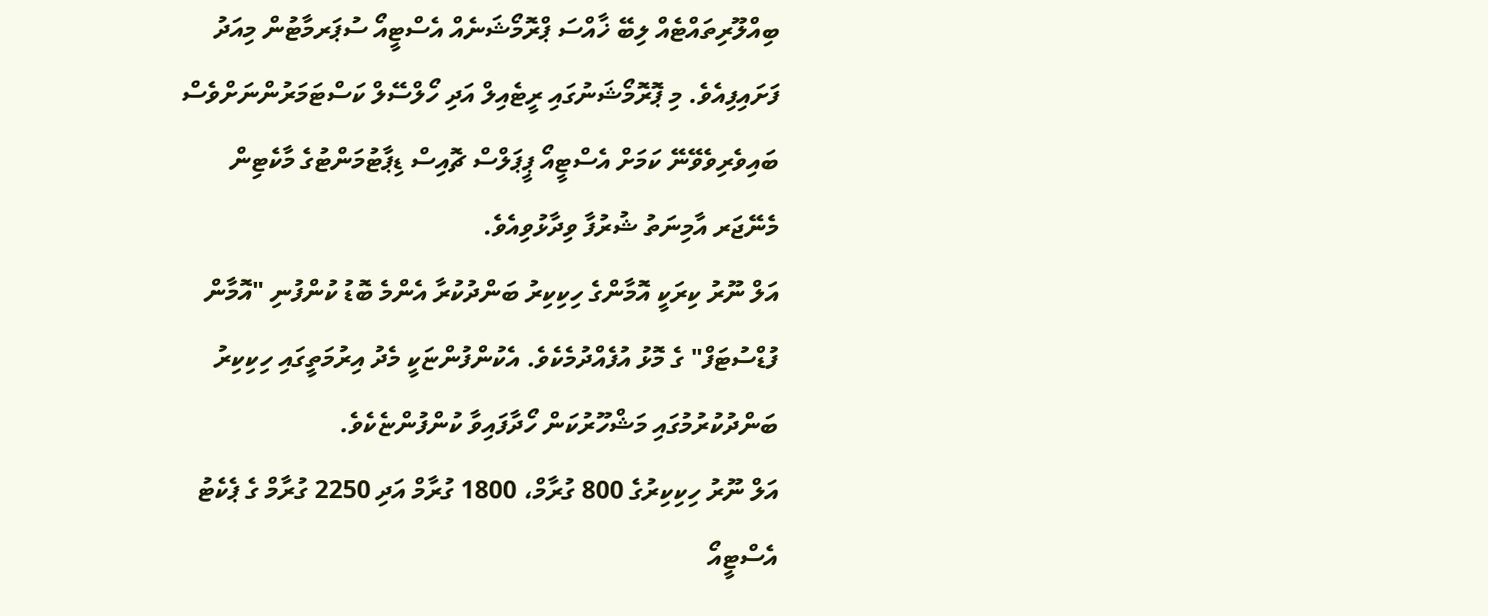ބިއްލޫރިތައްޓެއް ލިބޭ ޚާއްސަ ޕްރޮމޯޝަނެއް އެސްޓީއޯ ސުޕަރމާޓުން މިއަދު ފަށައިފިއެވެ. މި ޕޮރޮމޯޝަނުގައި ރީޓެއިލް އަދި ހޯލްސޭލް ކަސްޓަމަރުންނަށްވެސް ބައިވެރިވެވޭނޭ ކަމަށް އެސްޓީއޯ ޕީޕަލްސް ޗޮއިސް ޑިޕާޓުމަންޓުގެ މާކެޓިން މެނޭޖަރ އާމިނަތު ޝުރުފާ ވިދާޅުވިއެވެ.
އަލް ނޫރު ކިރަކީ އޮމާންގެ ހިކިކިރު ބަންދުކުރާ އެންމެ ބޮޑު ކުންފުނި "އޮމާން ފުޑްސުޓަފް" ގެ މޮޅު އުފެއްދުމެކެވެ. އެކުންފުންޏަކީ މެދު އިރުމަތީގައި ހިކިކިރު ބަންދުކުރުމުގައި މަޝްހޫރުކަން ހޯދާފައިވާ ކުންފުންޏެކެވެ.
އަލް ނޫރު ހިކިކިރުގެ 800 ގުރާމް، 1800 ގުރާމް އަދި 2250 ގުރާމް ގެ ޕެކެޓު އެސްޓީއޯ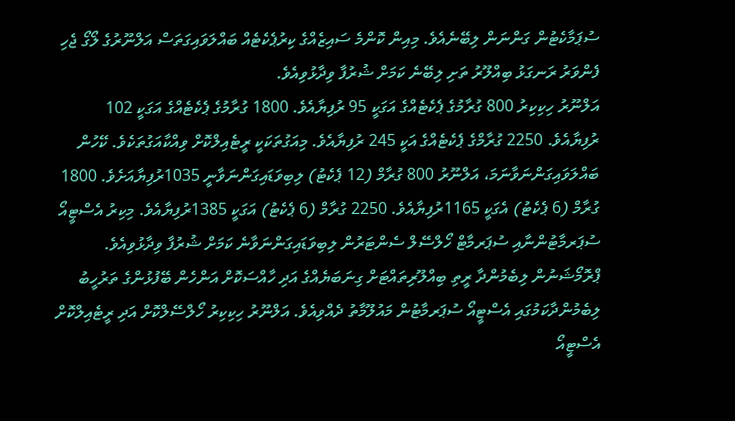ސުޕަމާކެޓުން ގަންނަން ލިބޭނެއެވެ. މިއިން ކޮންމެ ސައިޒެއްގެ ކިރުޕެކެޓެއް ބައްލަވައިގަތަސް އަލްނޫރުގެ ލޯގޯ ޖެހި ފެންވަރު ރަނގަޅު ބިއްލޫރު ތަށި ލިބޭނެ ކަމަށް ޝުރުފާ ވިދާޅުވިއެވެ.
އަލްނޫރު ހިކިކިރު 800 ގުރާމުގެ ޕެކެޓެއްގެ އަގަކީ 95 ރުފިޔާއެވެ. 1800 ގުރާމުގެ ޕެކެޓެއްގެ އަގަކީ 102 ރުފިޔާއެވެ. 2250 ގުރާމްގެ ޕެކެޓެއްގެ އަކީ 245 ރުފިޔާއެވެ. މިއަގުތަކަކީ ރީޓެއިލްކޮށް ވިއްކާއަގުތަކެވެ. ކޭހުން ބައްލަވައިގަންނަވާނަމަ، އަލްނޫރު 800 ގުރާމް (12 ޕެކެޓު) ލިބިވަޑައިގަންނަވާނީ 1035ރުފިޔާއަށެވެ. 1800 ގުރާމް (6 ޕެކެޓު) އެގަކީ 1165ރުފިޔާއެވެ. 2250 ގުރާމް (6 ޕެކެޓު) އަގަކީ 1385ރުފިޔާއެވެ. މިކިރު އެސްޓީއޯ ސުޕަރމާޓުންނާއި ސުޕަރމާޓް ހޯލްސޭލް ސެންޓަރުން ލިބިވަޑައިގަންނަވާނެ ކަމަށް ޝުރުފާ ވިދާޅުވިއެވެ.
ޕްރޮމޯޝަނުން ލިބެމުންދާ ރީތި ބިއްލޫރިތައްޓަށް ގިނަބަޔެއްގެ އަދި ހާއްސަކޮށް އަންހެން ބޭފުޅުންގެ ތަރުހީބު ލިބެމުންދާކަމުގައި އެސްޓީއޯ ސުޕަރމާޓުން މައުލޫމާތު ދެއްވިއެވެ. އަލްނޫރު ހިކިކިރު ހޯލްސޭލްކޮށް އަދި ރީޓެއިލްކޮށް އެސްޓީއޯ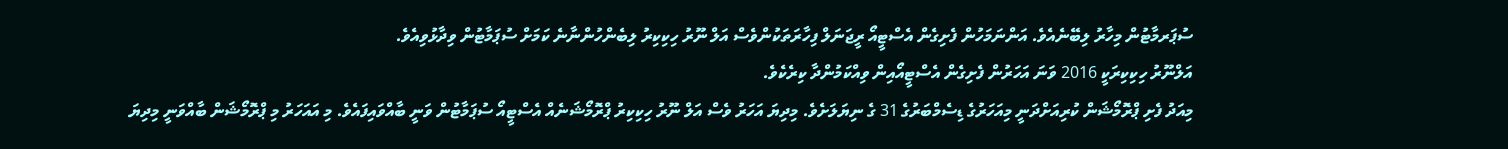ސުޕަރމާޓުން މިހާރު ލިބޭނެއެވެ. އަންނަމަހުން ފެށިގެން އެސްޓީއޯ ރީޖަނަލް ފިހާރަތަކުންވެސް އަލް ނޫރު ހިކިކިރު ލިބެންހުންނާނެ ކަމަށް ސުޕަމާޓުން ވިދާޅުވިއެވެ.
އަލްނޫރު ހިކިކިރަކީ 2016 ވަނަ އަހަރުން ފެށިގެން އެސްޓީއޯއިން ވިއްކަމުންދާ ކިރެކެވެ.
މިއަދު ފެށި ޕްރޮމޯޝަން ކުރިއަށްދަނީ މިއަހަރުގެ ޑިސެމްބަރުގެ 31 ގެ ނިޔަލަށެވެ. މިދިޔަ އަހަރު ވެސް އަލް ނޫރު ހިކިކިރު ޕްރޮމޯޝަނެއް އެސްޓީއޯ ސުޕަމާޓުން ވަނީ ބާއްވައިފައެވެ. މި އައަހަރު މި ޕްރޮމޯޝަން ބާއްވަނީ މިދިޔަ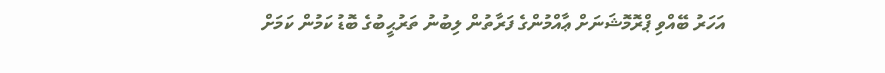އަހަރު ބޭއްވި ޕްރޮމޮޝަނަށް ޢާއްމުންގެ ފަރާތުން ލިބުނު ތަރުޙީބުގެ ބޮޑު ކަމުން ކަމަށް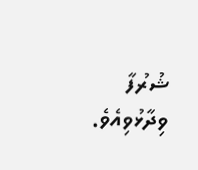ޝުރުފާ ވިދާޅުވިއެވެ.